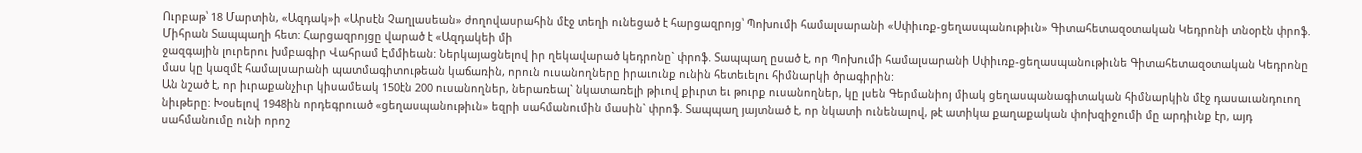Ուրբաթ՝ 18 Մարտին, «Ազդակ»ի «Արսէն Չաղլասեան» ժողովասրահին մէջ տեղի ունեցած է հարցազրոյց՝ Պոխումի համալսարանի «Սփիւռք-ցեղասպանութիւն» Գիտահետազօտական Կեդրոնի տնօրէն փրոֆ. Միհրան Տապպաղի հետ: Հարցազրոյցը վարած է «Ազդակեի մի
ջազգային լուրերու խմբագիր Վահրամ Էմմիեան: Ներկայացնելով իր ղեկավարած կեդրոնը` փրոֆ. Տապպաղ ըսած է, որ Պոխումի համալսարանի Սփիւռք-ցեղասպանութիւնե Գիտահետազօտական Կեդրոնը մաս կը կազմէ համալսարանի պատմագիտութեան կաճառին, որուն ուսանողները իրաւունք ունին հետեւելու հիմնարկի ծրագիրին:
Ան նշած է, որ իւրաքանչիւր կիսամեակ 150էն 200 ուսանողներ, ներառեալ` նկատառելի թիւով քիւրտ եւ թուրք ուսանողներ, կը լսեն Գերմանիոյ միակ ցեղասպանագիտական հիմնարկին մէջ դասաւանդուող նիւթերը: Խօսելով 1948ին որդեգրուած «ցեղասպանութիւն» եզրի սահմանումին մասին` փրոֆ. Տապպաղ յայտնած է, որ նկատի ունենալով, թէ ատիկա քաղաքական փոխզիջումի մը արդիւնք էր, այդ սահմանումը ունի որոշ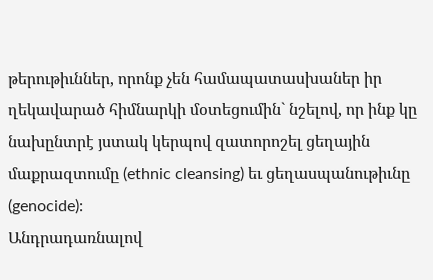թերութիւններ, որոնք չեն համապատասխաներ իր ղեկավարած հիմնարկի մօտեցումին` նշելով, որ ինք կը նախընտրէ յստակ կերպով զատորոշել ցեղային մաքրազտումը (ethnic cleansing) եւ ցեղասպանութիւնը (genocide):
Անդրադառնալով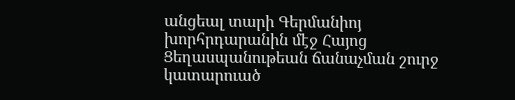անցեալ տարի Գերմանիոյ խորհրդարանին մէջ Հայոց Ցեղասպանութեան ճանաչման շուրջ կատարուած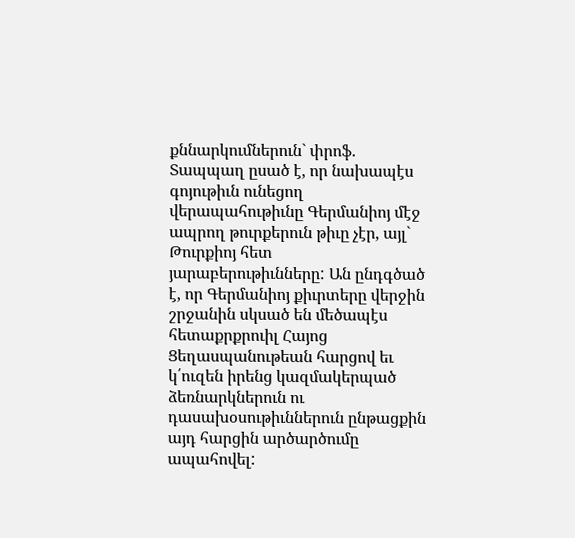քննարկումներուն` փրոֆ. Տապպաղ ըսած է, որ նախապէս գոյութիւն ունեցող վերապահութիւնը Գերմանիոյ մէջ ապրող թուրքերուն թիւը չէր, այլ` Թուրքիոյ հետ յարաբերութիւնները: Ան ընդգծած է, որ Գերմանիոյ քիւրտերը վերջին շրջանին սկսած են մեծապէս հետաքրքրուիլ Հայոց Ցեղասպանութեան հարցով եւ կ՛ուզեն իրենց կազմակերպած ձեռնարկներուն ու դասախօսութիւններուն ընթացքին այդ հարցին արծարծումը ապահովել: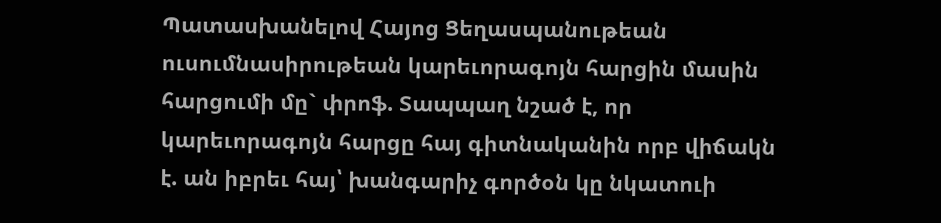Պատասխանելով Հայոց Ցեղասպանութեան ուսումնասիրութեան կարեւորագոյն հարցին մասին հարցումի մը` փրոֆ. Տապպաղ նշած է, որ կարեւորագոյն հարցը հայ գիտնականին որբ վիճակն է. ան իբրեւ հայ՝ խանգարիչ գործօն կը նկատուի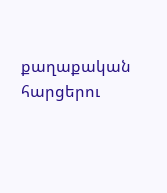քաղաքական հարցերու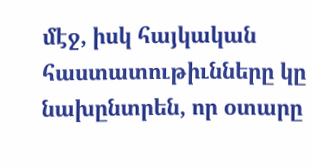մէջ, իսկ հայկական հաստատութիւնները կը նախընտրեն, որ օտարը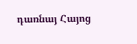դառնայ Հայոց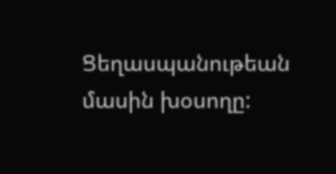Ցեղասպանութեան մասին խօսողը: